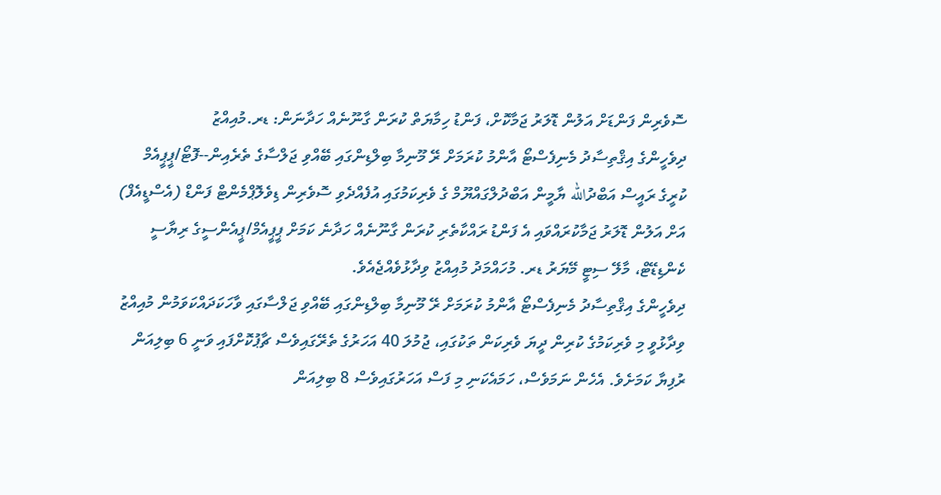ސޮވެރިން ފަންޑަށް އަލުން ޑޮލަރު ޖަމާކޮށް، ފަންޑު ހިމާޔަތް ކުރަން ގާނޫނެއް ހަދާނަން: ޑރ.މުއިއްޒު
ދިވެހީންގެ އިޤްތިސާދު މެނިފެސްޓޯ އާންމު ކުރަމަށް ރޭ މޫނިމާ ބިލްޑިންގައި ބޭއްވި ޖަލްސާގެ ތެރެއިން--ފޮޓޯ/ޕީޕީއެމް
ކުރީގެ ރައީސް އަބްދުالله ޔާމީން އަބްދުލްގައްޔޫމް ގެ ވެރިކަމުގައި އުފެއްދެވި ސޮވެރިން ޑިވެލޮޕްމެންޓް ފަންޑް (އެސްޑީއެފް) އަށް އަލުން ޑޮލަރު ޖަމާކުރައްވައި އެ ފަންޑު ރައްކާތެރި ކުރަން ގާނޫނެއް ހަދާނެ ކަމަށް ޕީޕީއެމް/ޕީއެންސީގެ ރިޔާސީ ކެންޑިޑޭޓް، މާލޭ ސިޓީ މޭޔަރު ޑރ. މުހައްމަދު މުއިއްޒު ވިދާޅުވެއްޖެއެވެ.
ދިވެހީންގެ އިޤްތިސާދު މެނިފެސްޓޯ އާންމު ކުރަމަށް ރޭ މޫނިމާ ބިލްޑިންގައި ބޭއްވި ޖަލްސާގައި ވާހަކަދައްކަވަމުން މުއިއްޒު ވިދާޅުވީ މި ވެރިކަމުގެ ކުރިން ދީޔަ ވެރިކަން ތަކުގައި، ޖުމުލަ 40 އަހަރުގެ ތެރޭގައިވެސް ޗާޕުކޮށްފައި ވަނީ 6 ބިލިއަން ރުފިޔާ ކަމަށެވެ. އެހެން ނަމަވެސް، ހަމައެކަނި މި ފަސް އަހަރުގައިވެސް 8 ބިލިއަން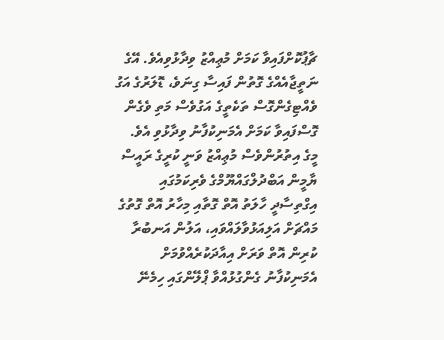ޗާޕުކޮށްފައިވާ ކަމަށް މުޢިއްޒު ވިދާޅުވިއެވެ. އޭގެ ނަތީޖާއެއްގެ ގޮތުން ފައިސާ ގިނަވެ، ޑޮލަރުގެ އަގު ވެއްޓިގެންގޮސް ތަކެތީގެ އަގުވެސް މަތި ވެގެން ގޮސްފައިވާ ކަމަށް އެމަނިކުފާނު ވިދާޅުވި އެވެ.
މީގެ އިތުރުންވެސް މުޢިއްޒު ވަނީ ކުރީގެ ރައީސް ޔާމީން އަބްދުލްގައްޔޫމްގެ ވެރިކަމުގައި އިގްތިސާދީ ހާލަތު އޮތް ގޮތާއި މިހާރު އޮތް ގޮތުގެ މައްޗަށް އަލިއަޅުވާލައްވައި، އަލުން އަނބުރާ ކުރިން އޮތް ވަރަށް އިއާދަކުރެއްވުމަށް އެމަނިކުފާނު ގެންގުޅުއްވާ ޕްލޭންގައި ހިމެނޭ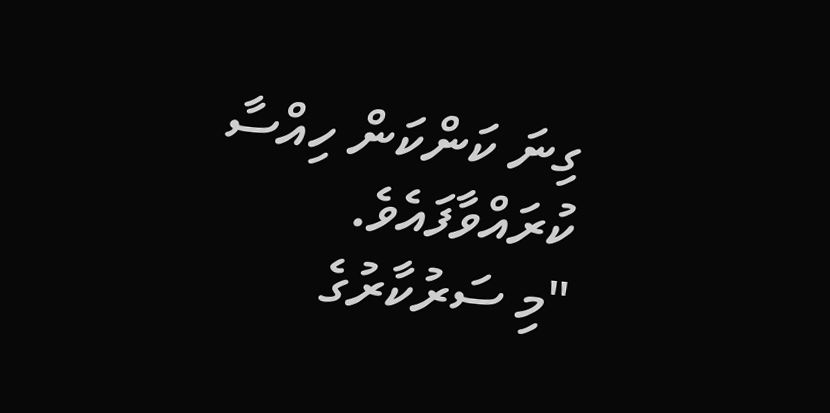ގިނަ ކަންކަން ހިއްސާ ކުރައްވާފައެވެ.
"މި ސަރުކާރުގެ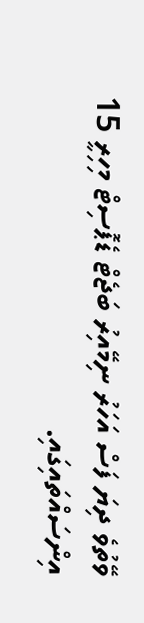ވޭތުވެ ދިޔަ ފަސް އަހަރު ނިމޭއިރު ބަޖެޓް ޑެޕޮސިޓް މިހިރީ 15 އިންސައްތައިގައި.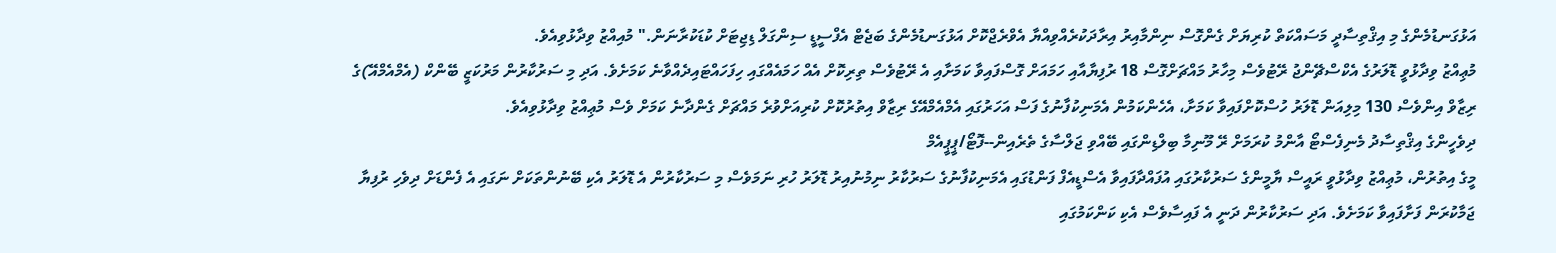އަޅުގަނޑުމެންގެ މި އިޤްތިސާދީ މަސައްކަތް ކުރިޔަށް ގެންގޮސް ނިންމާއިރު އިރާދަކުރެއްވިއްޔާ އެވްރެޖްކޮށް އަޅުގަނޑުމެންގެ ބަޖެޓް އެފްސީޑީ ސިންގަލް ޑިޖިޓަށް ކުޑަކުރާނަން." މުއިއްޒު ވިދާޅުވިއެވެ.
މުޢިއްޒު ވިދާޅުވީ ޑޮލަރުގެ އެކްސްޗޭންޖު ރޭޓުވެސް މިހާރު މައްޗަށްގޮސް 18 ރުފިޔާއާއި ހަމައަށް ގޮސްފައިވާ ކަމަށާއި އެ ރޭޓުވެސް ތިރިކޮށް އެއް ހަމައެއްގައި ހިފަހައްޓައިދެއްވާނެ ކަމަށެވެ. އަދި މި ސަރުކާރުން މަރުކަޒީ ބޭންކް (އެމްއެމްއޭ)ގެ ރިޒާވް އިންވެސް 130 މިލިއަން ޑޮލަރު ހުސްކޮށްފައިވާ ކަމަށާ، އެހެންކަމުން އެމަނިކުފާނުގެ ފަސް އަހަރުގައި އެމްއެމްއޭގެ ރިޒާވް އިތުރުކޮށް ކުރިއަށްވުރެ މައްޗަށް ގެންދާނެ ކަމަށް ވެސް މުޢިއްޒު ވިދާޅުވިއެވެ.
ދިވެހީންގެ އިޤްތިސާދު މެނިފެސްޓޯ އާންމު ކުރަމަށް ރޭ މޫނިމާ ބިލްޑިންގައި ބޭއްވި ޖަލްސާގެ ތެރެއިން--ފޮޓޯ/ޕީޕީއެމް
މީގެ އިތުރުން، މުޢިއްޒު ވިދާޅުވީ ރައީސް ޔާމީންގެ ސަރުކާރުގައި އުފައްދާފައިވާ އެސްޑީއެފް ފަންޑުގައި އެމަނިކުފާނުގެ ސަރުކާރު ނިމުނުއިރު ޑޮލަރު ހުރި ނަމަވެސް މި ސަރުކާރުން އެ ޑޮލަރު އެކި ބޭނުންތަކަށް ނަގައި އެ ފެންޑަށް ދިވެހި ރުފިޔާ ޖަމާކުރަން ފަށާފައިވާ ކަމަށެވެ. އަދި ސަރުކާރުން ދަނީ އެ ފައިސާވެސް އެކި ކަންކަމުގައި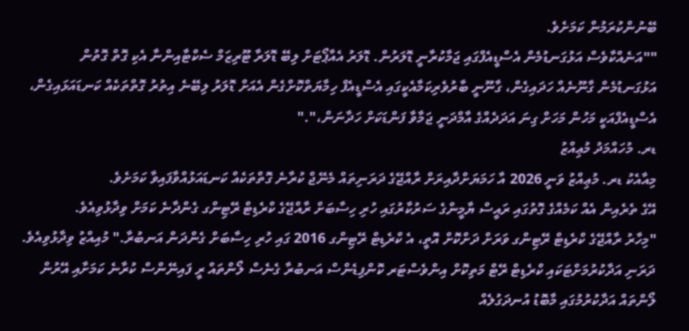ބޭނުންކުރަމުން ކަމަށެވެ.
""އަނެއްކާވެސް އަޅުގަނޑުމެން އެސްޑީއެފްގައި ޖަމާކުރާނީ ޑޮލަރުން. ޑޮލަރު އެއާޕޯޓަށް ލިބޭ ޑޮލަރާ ޓޫރިޒަމް ސެކްޓާއިންނާ އެކި ގޮތް ގޮތުން އަޅުގަނޑުމެން ގާނޫނެއް ހަދައިގެން، ގާނޫނީ ބާރުވެރިކަމާއެކީގައި އެސްޑީއެފް ހިމާޔަތްކޮށްގެން އެއަށް ޑޮލަރު ލިބޭނެ އިތުރު ގޮތްތަކެއް ކަނޑައަޅައިގެން، އެސްޑީއެފްއަކީ މަހުން މަހަށް ގިނަ އަދަދެއްގެ އާމްދަނީ ޖަމާވާ ފަންޑަކަށް ހަދާނަން،"."
ޑރ. މުހައްމަދު މުޢިއްޒު
މިއާއެކު ޑރ. މުޢިއްޒު ވަނީ 2026 އާ ހަމަޔަށްދާއިރަށް ރާއްޖޭގެ ދަރަނިތައް މެނޭޖް ކުރާނެ ގޮތްތަކެއް ކަނޑައަޅުއްވާފައިވާ ކަމަށެވެ.
އޭގެ ތެރެއިން އެއް ކަމެއްގެ ގޮތުގައި ރައީސް ޔާމީންގެ ސަރުކާރުގައި ހުރި ހިސާބަށް ރާއްޖޭގެ ކްރެޑިޓް ރޭޓިންގ ގެންދާނެ ކަމަށް ވިދާޅުވިއެވެ.
"މިހާރު ރާއްޖޭގެ ކްރެޑިޓް ރޭޓިންގ ވަރަށް ދަށްކޮށް އޮތީ، އެ ކްރެޑިޓް ރޭޓިންގ 2016 ގައި ހުރި ހިސާބަށް ގެންދަން އަނބުރާ." މުއިއްޒު ވިދާޅުވިއެވެ.
ދަރަނި އަދާކުރުމަށްޓަކައި ކްރެޑިޓް ރޭޓް މަތިކޮށް އިންވެސްޓަރ ކޮންފިޑެންސް އަނބުރާ ގެނެސް ލޯންތައް ރީ ފައިނޭންސް ކުރާނެ ކަމަށާއި އޭރުން ލޯންތައް އަދާކުރުމުގައި މާބޮޑު އުނދަގުލެއް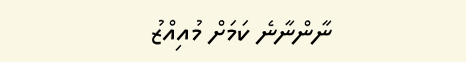ނާންނާނެ ކަމަށް މުއިއްޒު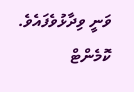ވަނީ ވިދާޅުވެފައެވެ.
ކޮމެންޓް